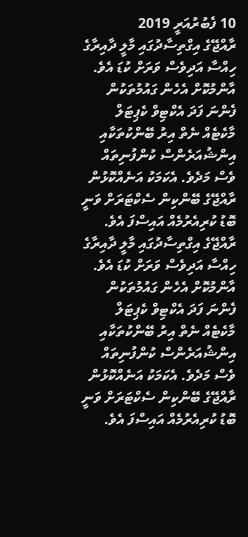10 ފެބުރުއަރީ 2019
ރާއްޖޭގެ އިގްތިސާދުގައި މާލީ ދާއިރާގެ ހިއްސާ އަދިވެސް ވަރަށް ކުޑަ އެވެ. އާންމުކޮށް އެހެން ގައުމުތަކުން ފެންނަ ފަދަ އެކްޓިވް ކެޕިޓަލް މާކެޓެއް ނެތް އިރު ބޭންކުތަކާއި އިންޝުއަރެންސް ކުންފުނިތައް ވެސް މަދެވެ. އެކަމަކު އަނެއްކޮޅުން ރާއްޖޭގެ ބޭންކިން ސެކްޓަރަށް ވަނީ ބޮޑު ކުރިއެރުމެއް އައިސްފަ އެވެ.
ރާއްޖޭގެ އިގްތިސާދުގައި މާލީ ދާއިރާގެ ހިއްސާ އަދިވެސް ވަރަށް ކުޑަ އެވެ. އާންމުކޮށް އެހެން ގައުމުތަކުން ފެންނަ ފަދަ އެކްޓިވް ކެޕިޓަލް މާކެޓެއް ނެތް އިރު ބޭންކުތަކާއި އިންޝުއަރެންސް ކުންފުނިތައް ވެސް މަދެވެ. އެކަމަކު އަނެއްކޮޅުން ރާއްޖޭގެ ބޭންކިން ސެކްޓަރަށް ވަނީ ބޮޑު ކުރިއެރުމެއް އައިސްފަ އެވެ.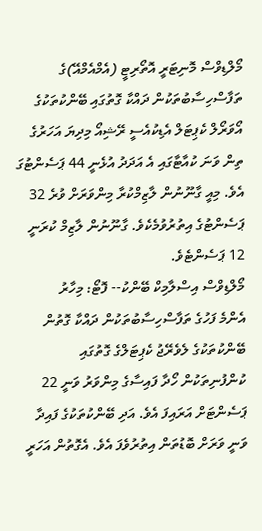މޯލްޑިވްސް މޮނިޓަރީ އޮތޯރިޓީ (އެމްއެމްއޭ)ގެ ތަފާސްހިސާބުތަކުން ދައްކާ ގޮތުގައި ބޭންކުތަކުގެ އޯވަރޯލް ކެޕިޓަލް އެޑިކުއެސީ ރޭޝިއޯ މިދިޔަ އަހަރުގެ ތިން ވަނަ ކުއާޓާގައި އެ އަދަދު އުޅެނީ 44 ޕަސެންޓުގަ އެވެ. މިއީ ގާނޫނުން ލާޒިމްކުރާ މިންވަރަށް ވުރެ 32 ޕަސެންޓުގެ އިތުރުވުމެކެވެ. ގާނޫނުން ލާޒިމް ކުރަނީ 12 ޕަސެންޓެވެ.
މޯލްޑިވްސް އިސްލާމިކް ބޭންކު-- ފޮޓޯ: މިހާރު
އެންމެ ފަހުގެ ތަފާސްހިސާބުތަކުން ދައްކާ ގޮތުން ބޭންކުތަކުގެ ލެވެރޭޖު ކެޕިޓަލްގެ ގޮތުގައި ކުންފުނިތަކުން ހޯދާ ފައިސާގެ މިންވަރު ވަނީ 22 ޕަސެންޓަށް އަރައިފަ އެވެ. އަދި ބޭންކުތަކުގެ ފައިދާ ވަނީ ވަރަށް ބޮޑުތަން އިތުރުވެފަ އެވެ. އެގޮތުން އަހަރީ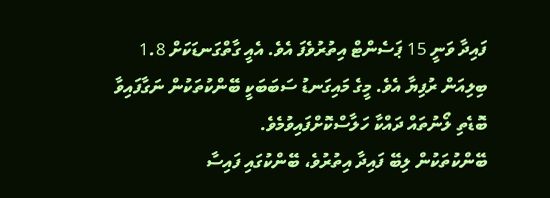ފައިދާ ވަނީ 15 ޕަސެންޓް އިތުރުވެފަ އެވެ. އެއީ ގާތްގަނޑަކަށް 1.8 ބިލިއަން ރުފިޔާ އެވެ. މީގެ މައިގަނޑު ސަބަބަކީ ބޭންކުތަކުން ނަގާފައިވާ ބޮޑެތި ލޯނުތައް ދައްކާ ހަލާސްކޮށްފައިވުމެވެ.
ބޭންކުތަކުން ލިބޭ ފައިދާ އިތުރުވެ، ބޭންކުގައި ފައިސާ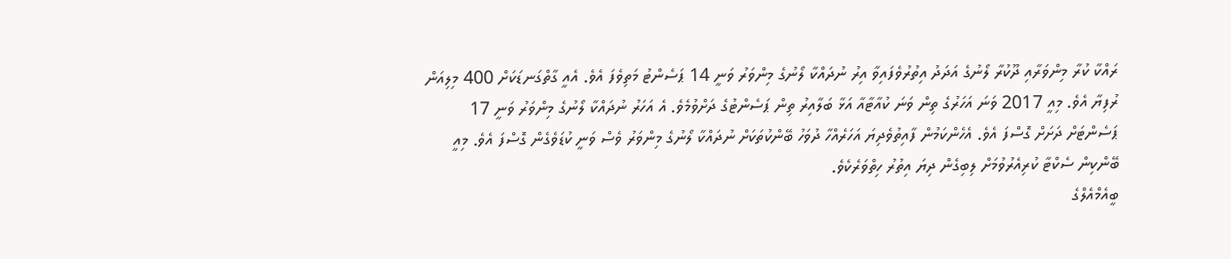ރައްކާ ކުރާ މިންވަރާއި ދޫކުރާ ލޯނުގެ އަދަދު އިތުރުވެފައިވާ އިރު ނުދައްކާ ލޯނުގެ މިންވަރު ވަނީ 14 ޕަސެންޓު މަތިވެފަ އެވެ. އެއީ ގާތްގަނޑަކަށް 400 މިލިއަން ރުފިޔާ އެވެ. މިއީ 2017 ވަނަ އަހަރުގެ ތިން ވަނަ ކުއާޓާއާ އަޅާ ބަލާއިރު ތިން ޕަސެންޓުގެ ދަށްވުމެވެ. އެ އަހަރު ނުދައްކާ ލޯނުގެ މިންވަރު ވަނީ 17 ޕަސެންޓަށް ދަށަށް ގޮސްފަ އެވެ. އެހެންކަމުން ފާއިތުވެދިޔަ އަހަރެއްހާ ދުވަހު ބޭންކުތަކަށް ނުދައްކާ ލޯނުގެ މިންވަރު ވެސް ވަނީ ކުޑަވެގެން ގޮސްފަ އެވެ. މިއީ ބޭންކިން ސެކްޓާ ކުރިއެރުވުމަށް ލިބިގެން ދިޔަ އިތުރު ހިތްވަރެކެވެ.
ބީއެމްއެލްގެ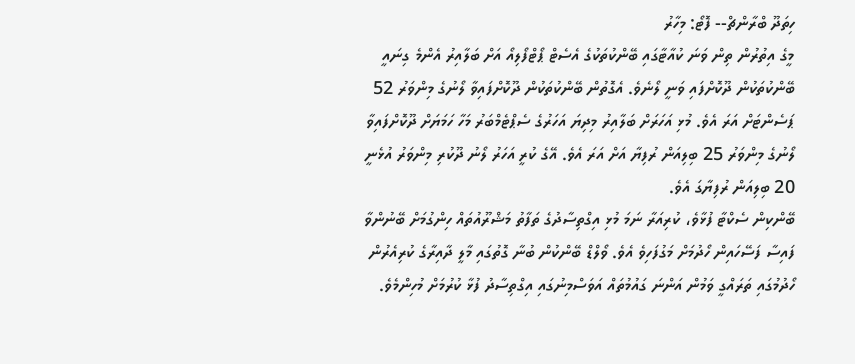ހިތަދޫ ބްރާންޗް-- ފޮޓޯ: މިހާރު
މީގެ އިތުރުން ތިން ވަނަ ކުއާޓާގައި ބޭންކުތަކުގެ އެސެޓް ޕޯޓްފޯލިއޯ އަށް ބަލާއިރު އެންމެ ގިނައީ ބޭންކުތަކުން ދޫކޮށްފައި ވަނީ ލޯނެވެ. އެގޮތުން ބޭންކުތަކުން ދޫކޮށްފައިވާ ލޯނުގެ މިންވަރު 52 ޕަސެންޓަށް އަރަ އެވެ. މުޅި އަހަރަށް ބަލާއިރު މިދިޔަ އަހަރުގެ ސެޕްޓެމްބަރު މަހާ ހަމަޔަށް ދޫކޮށްފައިވާ ލޯނުގެ މިންވަރު 25 ބިލިއަން ރުފިޔާ އަށް އަރަ އެވެ. އޭގެ ކުރީ އަހަރު ލޯނު ދޫކުރި މިންވަރު އުޅެނީ 20 ބިލިއަން ރުފިޔާގަ އެވެ.
ބޭންކިން ސެކްޓާ ފުޅާވެ، ކުރިއަރާ ނަމަ މުޅި އިގްތިސާދުގެ ތަފާތު މަޝްރޫއުތައް ހިންގުމަށް ބޭނުންވާ ފައިސާ ފަސޭހައިން ހޯދުމަށް މަގުފަހިވެ އެވެ. ވޯލްޑް ބޭންކުން ބުނާ ގޮތުގައި މާލީ ދާއިރާގެ ކުރިއެރުން ހޯދުމުގައި ތަރައްގީ ވަމުން އަންނަ ގައުމުތައް އަވަސްމިނުގައި އިގްތިސާދު ފުޅާ ކުރުމަށް މުހިންމެވެ.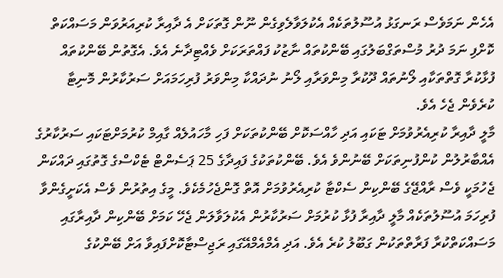އެހެން ނަމަވެސް ރަނގަޅު އުސޫލުތަކެއް އެކުލަވާލެވިގެން ނޫން ގޮތަކަށް އެ ދާއިރާ ކުރިއަރުވަން މަސައްކަތް ކޮށްފި ނަމަ ދުރު މުސްތަގްބަލުގައި ބޭންކުތައް ނާޒުކު ފައްތަރަކަށް ވެއްޓިދާނެ އެވެ. އެގޮތުން ބޭންކުތައް ފުޅާކުރާ ގޮތްތަކާއި ލޯނުތައް ދޫކުރާ މިންވަރާއި ލޯނު ނުދައްކާ މިންވަރު ފުރިހަމައަށް ސަރުކާރުން މޮނިޓާ ކުރެވެން ޖެހެ އެވެ.
މާލީ ދާއިރާ ކުރިއެރުވުމަށް ޓަކައި އަދި ހާއްސަކޮށް ބޭންކުތަކަށް ފަހި މާހައުލެއް ގާއިމް ކުރުމަށްޓަކައި ސަރުކާރުގެ އެއްބާރުލުން ކުންފުނިތަކަށް ބޭނުންވެ އެވެ. ބޭންކުތަކުގެ ފައިދާގެ 25 ޕަސެންޓް ޓެކްސްގެ ގޮތުގައި ދައްކަން ޖެހުމަކީ ވެސް ރާއްޖޭގެ ބޭންކިން ސެކްޓާ ކުރިއެރުވުމަށް އޮތް ގޮންޖެހުމެކެވެ. މީގެ އިތުރުން ވެސް އެކަށީގެންވާ ފުރިހަމަ އުސޫލުތަކެއް މާލީ ދާއިރާ ފުޅާ ކުރުމަށް ސަރުކާރުން އެކުލަވާލަން ޖެހޭ ކަމަށް ބޭންކިން ދާއިރާގައި މަސައްކަތްކުރާ ފަރާތްތަކުން ގަބޫލު ކުރެ އެވެ. އަދި އެމްއެމްއޭގައި ރަޖިސްޓާކޮށްފައިވާ އަށް ބޭންކުގެ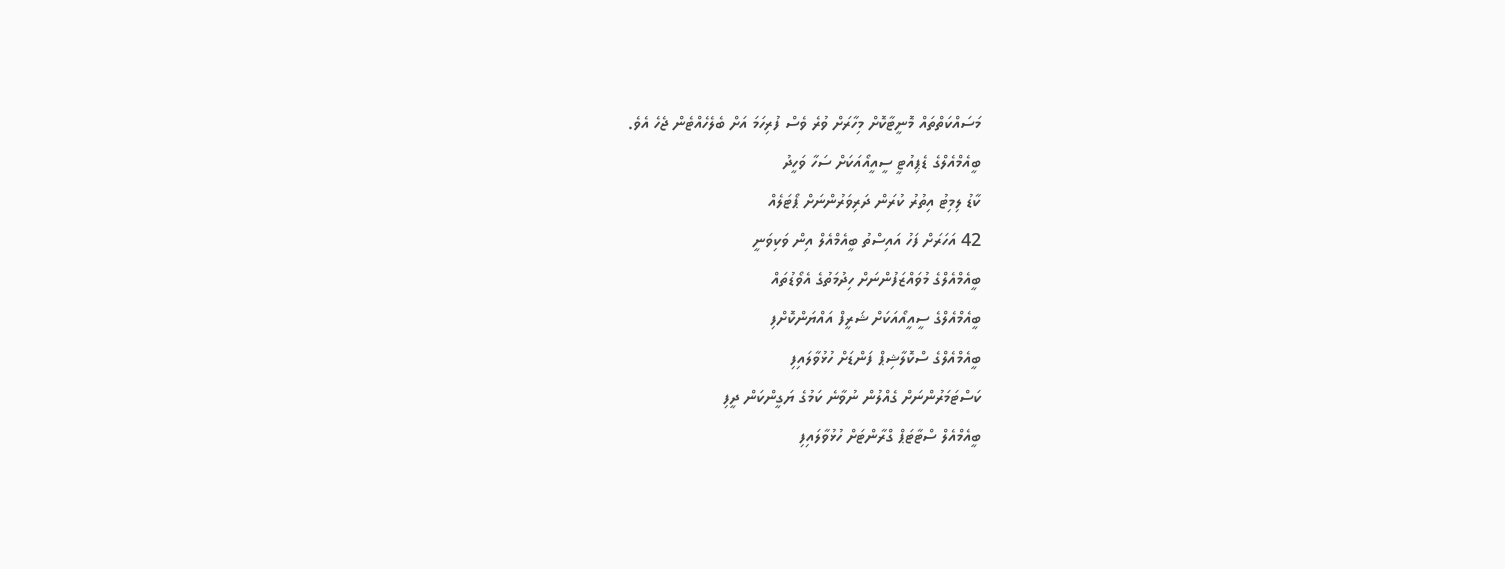މަސައްކަތްތައް މޮނީޓާކޮށް މިހާރަށް ވުރެ ވެސް ފުރިހަމަ އަށް ބެލެހެއްޓެން ޖެހެ އެވެ.
ބީއެމްއެލްގެ ޑެޕިއުޓީ ސީއީއޯއަކަށް ސަހާ ވަހީދު
ކާޑު ލިމިޓު އިތުރު ކުރަން ދަރިވަރުންނަށް ޕޯޓަލެއް
42 އަހަރަށް ފަހު އައިސްތު ބީއެމްއެލް އިން ވަކިވަނީ
ބީއެމްއެލްގެ މުވައްޒަފުންނަށް ހިދުމަތުގެ އެވޯޑުތައް
ބީއެމްއެލްގެ ސީއީއޯއަކަށް ޝަރީފް އައްޔަންކޮށްފި
ބީއެމްއެލްގެ ސްކޮލާޝިޕް ފަންޑަށް ހުޅުވާލައިފި
ކަސްޓަމަރުންނަށް ގެއްލުން ނުވާނެ ކަމުގެ ޔަގީންކަން ދީފި
ބީއެމްއެލް ސްޓާޓަޕް ގްރާންޓަށް ހުޅުވާލައިފި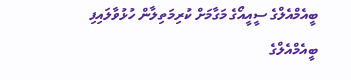ބީއެމްއެލްގެ ސީއީއޯގެ މަގާމަށް ކުރިމަތިލާން ހުޅުވާލައިފި
ބީއެމްއެލްގެ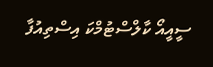ސީއީއޯ ކާލްސްޓުމްކަ އިސްތިއުފާ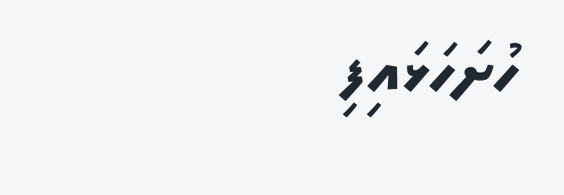ހުށަހަޅައިފި